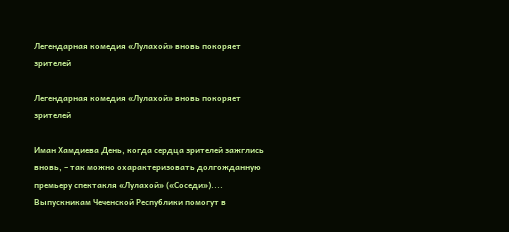Легендарная комедия «Лулахой» вновь покоряет зрителей

Легендарная комедия «Лулахой» вновь покоряет зрителей

Иман Хамдиева День, когда сердца зрителей зажглись вновь, – так можно охарактеризовать долгожданную премьеру спектакля «Лулахой» («Соседи»)....
Выпускникам Чеченской Республики помогут в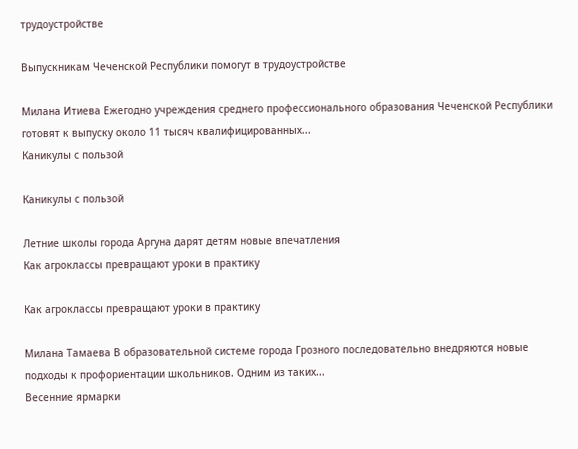трудоустройстве

Выпускникам Чеченской Республики помогут в трудоустройстве

Милана Итиева Ежегодно учреждения среднего профессионального образования Чеченской Республики готовят к выпуску около 11 тысяч квалифицированных...
Каникулы с пользой

Каникулы с пользой

Летние школы города Аргуна дарят детям новые впечатления
Как агроклассы превращают уроки в практику

Как агроклассы превращают уроки в практику

Милана Тамаева В образовательной системе города Грозного последовательно внедряются новые подходы к профориентации школьников. Одним из таких...
Весенние ярмарки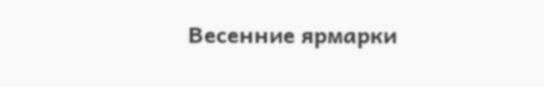Весенние ярмарки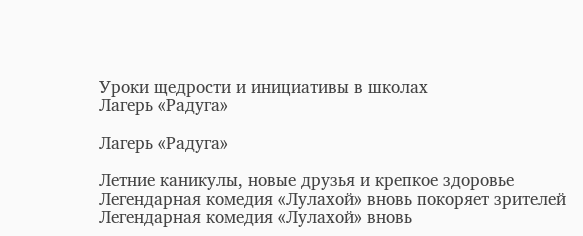Уроки щедрости и инициативы в школах
Лагерь «Радуга»

Лагерь «Радуга»

Летние каникулы, новые друзья и крепкое здоровье
Легендарная комедия «Лулахой» вновь покоряет зрителей
Легендарная комедия «Лулахой» вновь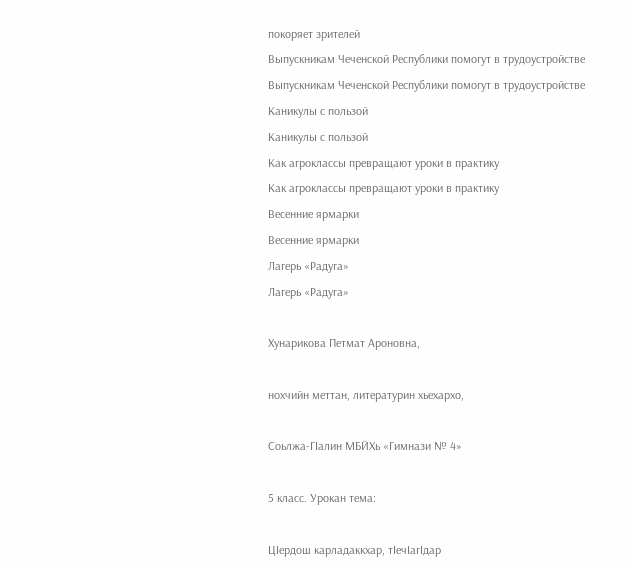покоряет зрителей
Выпускникам Чеченской Республики помогут в трудоустройстве
Выпускникам Чеченской Республики помогут в трудоустройстве
Каникулы с пользой
Каникулы с пользой
Как агроклассы превращают уроки в практику
Как агроклассы превращают уроки в практику
Весенние ярмарки
Весенние ярмарки
Лагерь «Радуга»
Лагерь «Радуга»

Хунарикова Петмат Ароновна,

нохчийн меттан, литературин хьехархо,

Соьлжа-ГIалин МБЙХь «Гимнази № 4»

5 класс. Урокан тема:

ЦIердош карладаккхар, тIечIагIдар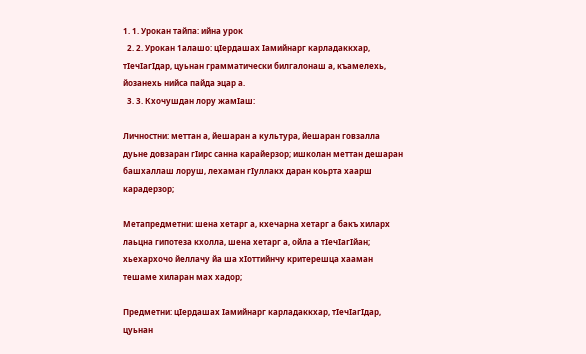1. 1. Урокан тайпа: ийна урок
  2. 2. Урокан 1алашо: цIердашах Iамийнарг карладаккхар, тIечIагIдар, цуьнан грамматически билгалонаш а, къамелехь, йозанехь нийса пайда эцар а.
  3. 3. Кхочушдан лору жамIаш:

Личностни: меттан а, йешаран а культура, йешаран говзалла дуьне довзаран гIирс санна карайерзор; ишколан меттан дешаран башхаллаш лоруш, лехаман гIуллакх даран коьрта хаарш карадерзор;

Метапредметни: шена хетарг а, кхечарна хетарг а бакъ хиларх лаьцна гипотеза кхолла, шена хетарг а, ойла а тIечIагIйан; хьехархочо йеллачу йа ша хIоттийнчу критерешца хааман тешаме хиларан мах хадор;

Предметни: цIердашах Iамийнарг карладаккхар, тIечIагIдар, цуьнан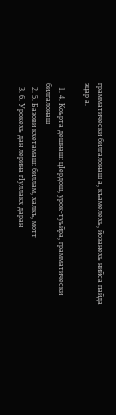грамматически билгалонаш а, къамелехь, йозанехь нийса пайда эцар а.

  1. 4. Коьрта дешнаш: цIердош, урок-туьйра, грамматически билгалонаш
  2. 5. Базови кхетамаш: биллам, халкъ, мотт
  3. 6. Урокехь дан лерина гIуллакх даран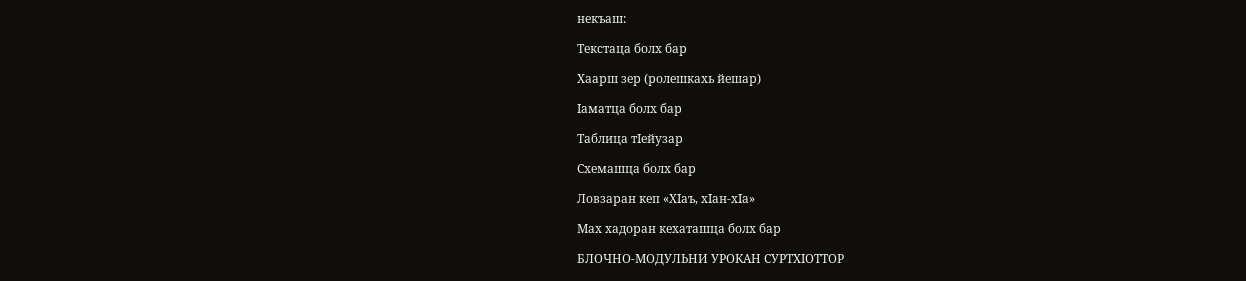некъаш:

Текстаца болх бар

Хаарш зер (ролешкахь йешар)

Iаматца болх бар

Таблица тIейузар

Схемашца болх бар

Ловзаран кеп «ХIаъ, хIан-хIа»

Мах хадоран кехаташца болх бар

БЛОЧНО-МОДУЛЬНИ УРОКАН СУРТХIОТТОР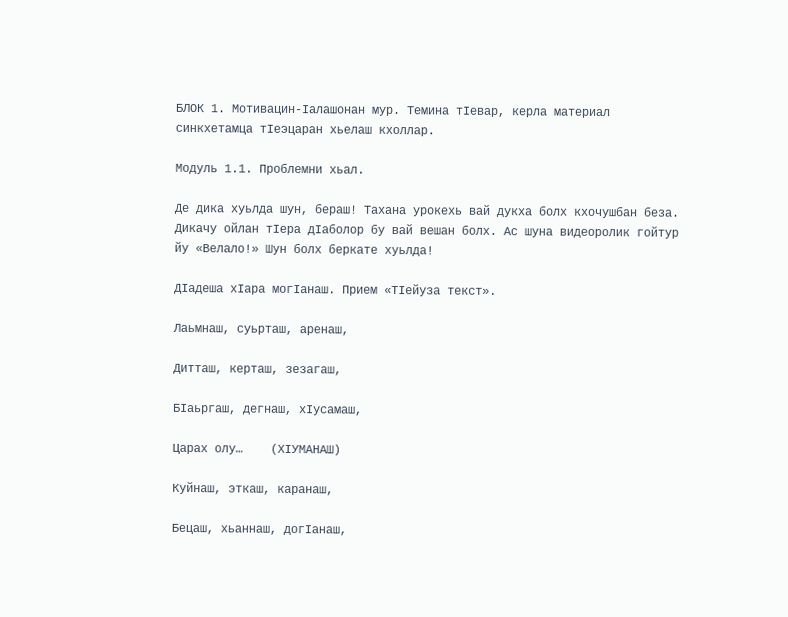БЛОК 1. Мотивацин-Iалашонан мур. Темина тIевар, керла материал синкхетамца тIеэцаран хьелаш кхоллар.

Модуль 1.1. Проблемни хьал.

Де дика хуьлда шун, бераш! Тахана урокехь вай дукха болх кхочушбан беза. Дикачу ойлан тIера дIаболор бу вай вешан болх. Ас шуна видеоролик гойтур йу «Велало!» Шун болх беркате хуьлда!

ДIадеша хIара могIанаш. Прием «ТIейуза текст».

Лаьмнаш, суьрташ, аренаш,

Дитташ, керташ, зезагаш,

БIаьргаш, дегнаш, хIусамаш,

Царах олу…    (ХIУМАНАШ)

Куйнаш, эткаш, каранаш,

Бецаш, хьаннаш, догIанаш,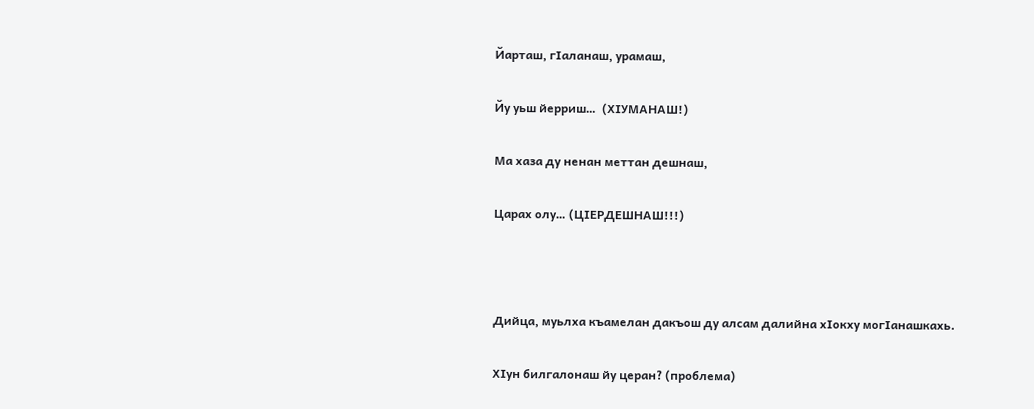Йарташ, гIаланаш, урамаш,

Йу уьш йерриш…  (ХIУМАНАШ!)

Ма хаза ду ненан меттан дешнаш,

Царах олу… (ЦIЕРДЕШНАШ!!!)



Дийца, муьлха къамелан дакъош ду алсам далийна хIокху могIанашкахь.

ХIун билгалонаш йу церан? (проблема)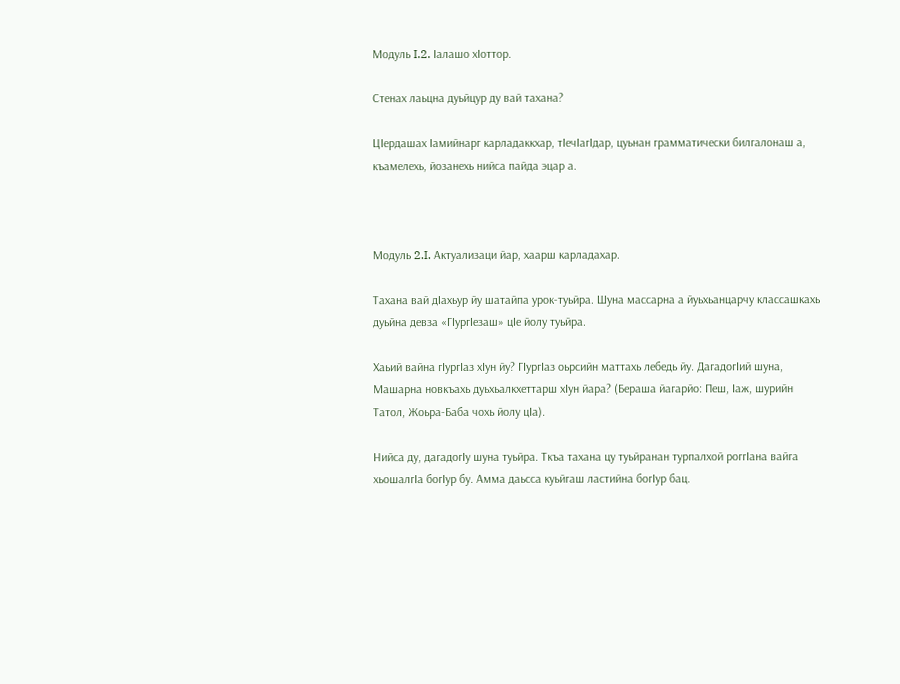Модуль I.2. Iалашо хIоттор.

Стенах лаьцна дуьйцур ду вай тахана?

ЦIердашах Iамийнарг карладаккхар, тIечIагIдар, цуьнан грамматически билгалонаш а, къамелехь, йозанехь нийса пайда эцар а.



Модуль 2.I. Актуализаци йар, хаарш карладахар.

Тахана вай дIахьур йу шатайпа урок-туьйра. Шуна массарна а йуьхьанцарчу классашкахь дуьйна девза «ГIургIезаш» цIе йолу туьйра.

Хаьий вайна гIургIаз хIун йу? ГIургIаз оьрсийн маттахь лебедь йу. ДагадогIий шуна, Машарна новкъахь дуьхьалкхеттарш хIун йара? (Бераша йагарйо: Пеш, Iаж, шурийн Татол, Жоьра-Баба чохь йолу цIа).

Нийса ду, дагадогIу шуна туьйра. Ткъа тахана цу туьйранан турпалхой роггIана вайга хьошалгIа богIур бу. Амма даьсса куьйгаш ластийна богIур бац.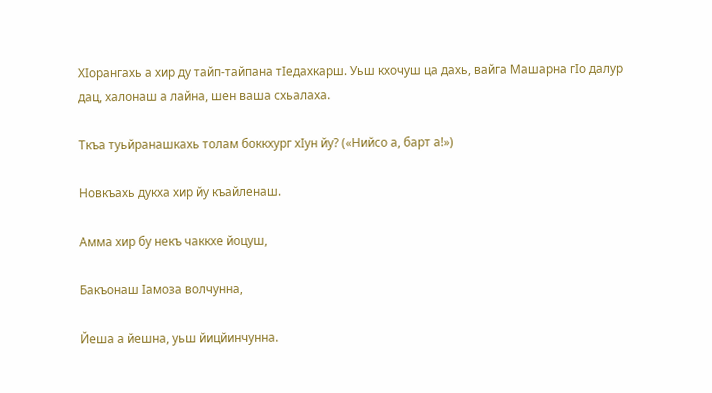ХIорангахь а хир ду тайп-тайпана тIедахкарш. Уьш кхочуш ца дахь, вайга Машарна гIо далур дац, халонаш а лайна, шен ваша схьалаха.

Ткъа туьйранашкахь толам боккхург хIун йу? («Нийсо а, барт а!»)

Новкъахь дукха хир йу къайленаш.

Амма хир бу некъ чаккхе йоцуш,

Бакъонаш Iамоза волчунна,

Йеша а йешна, уьш йицйинчунна.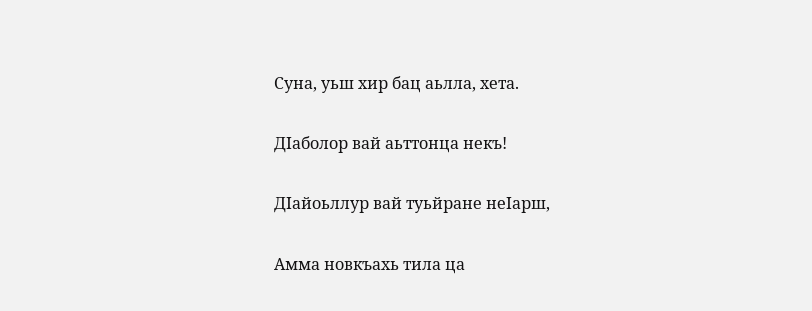Суна, уьш хир бац аьлла, хета.

ДIаболор вай аьттонца некъ!

ДIайоьллур вай туьйране неIарш,

Амма новкъахь тила ца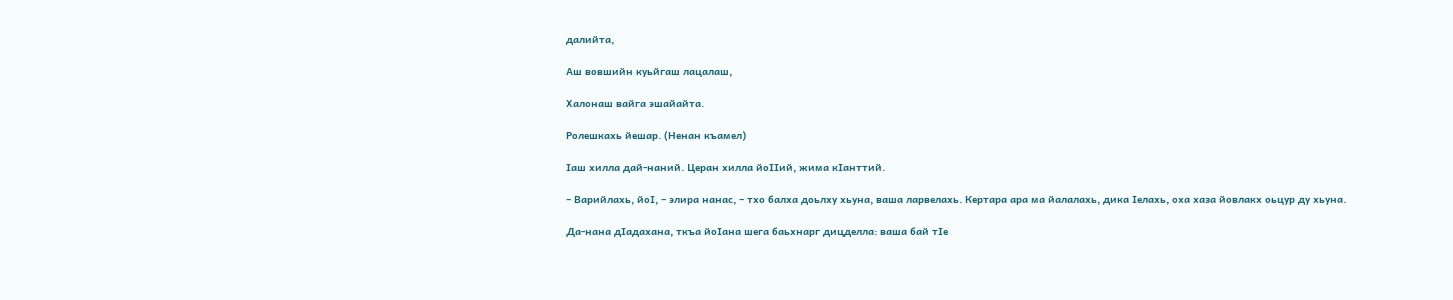далийта,

Аш вовшийн куьйгаш лацалаш,

Халонаш вайга эшайайта.

Ролешкахь йешар. (Ненан къамел)

Iаш хилла дай-наний. Церан хилла йоIIий, жима кIанттий.

– Варийлахь, йоI, – элира нанас, – тхо балха доьлху хьуна, ваша ларвелахь. Кертара ара ма йалалахь, дика Iелахь, оха хаза йовлакх оьцур ду хьуна.

Да-нана дIадахана, ткъа йоIана шега баьхнарг дицделла: ваша бай тIе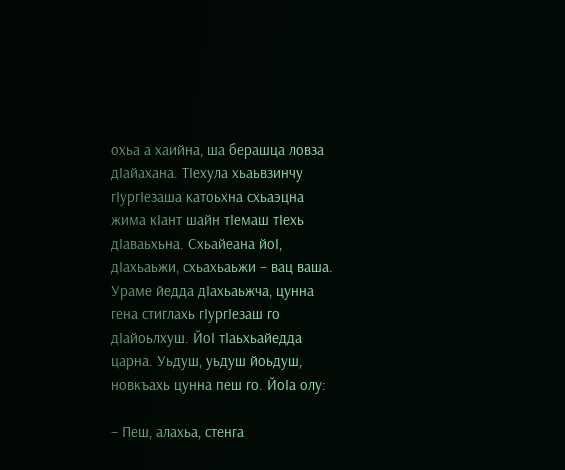охьа а хаийна, ша берашца ловза дIайахана. ТIехула хьаьвзинчу гIургIезаша катоьхна схьаэцна жима кIант шайн тIемаш тIехь дIаваьхьна. Схьайеана йоI, дIахьаьжи, схьахьаьжи – вац ваша. Ураме йедда дIахьаьжча, цунна гена стиглахь гIургIезаш го дIайоьлхуш. ЙоI тIаьхьайедда царна. Уьдуш, уьдуш йоьдуш, новкъахь цунна пеш го. ЙоIа олу:

– Пеш, алахьа, стенга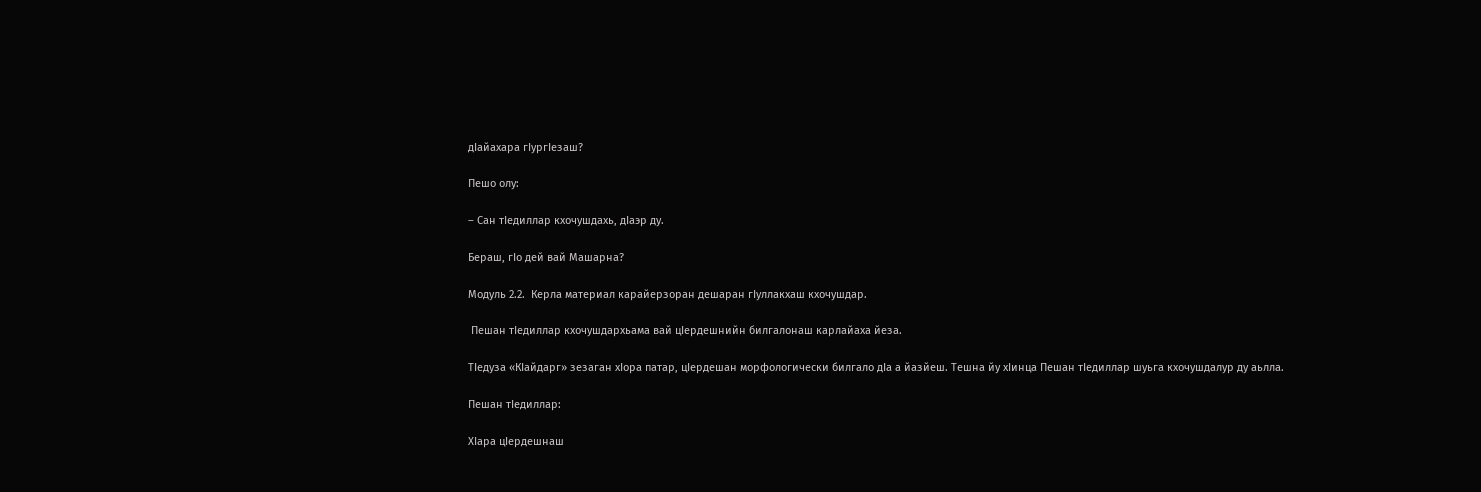дIайахара гIургIезаш?

Пешо олу:

– Сан тIедиллар кхочушдахь, дIаэр ду.

Бераш, гIо дей вай Машарна?

Модуль 2.2.  Керла материал карайерзоран дешаран гIуллакхаш кхочушдар.

 Пешан тIедиллар кхочушдархьама вай цIердешнийн билгалонаш карлайаха йеза.

ТIедуза «КIайдарг» зезаган хIора патар, цIердешан морфологически билгало дIа а йазйеш. Тешна йу хIинца Пешан тIедиллар шуьга кхочушдалур ду аьлла.

Пешан тIедиллар:

ХIара цIердешнаш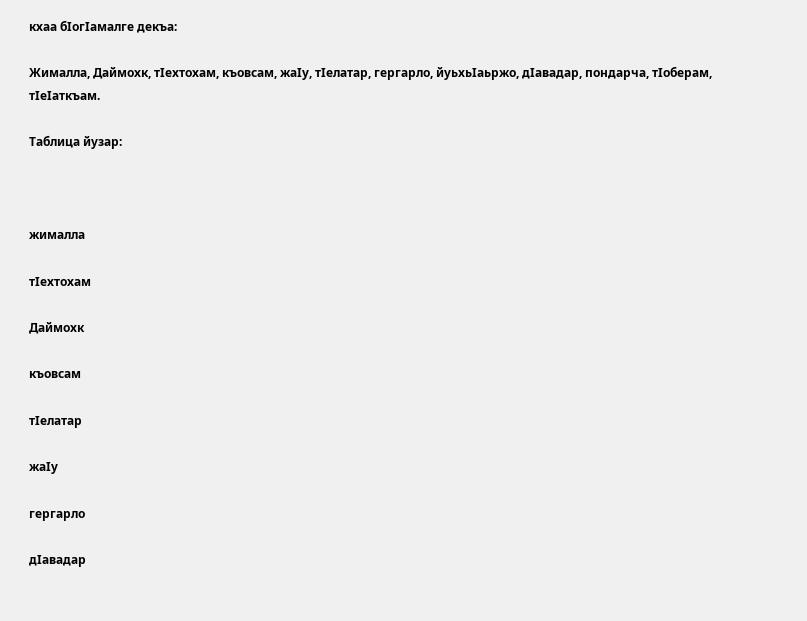кхаа бIогIамалге декъа:

Жималла, Даймохк, тIехтохам, къовсам, жаIу, тIелатар, гергарло, йуьхьIаьржо, дIавадар, пондарча, тIоберам, тIеIаткъам.

Таблица йузар:



жималла

тIехтохам

Даймохк

къовсам

тIелатар

жаIу

гергарло

дIавадар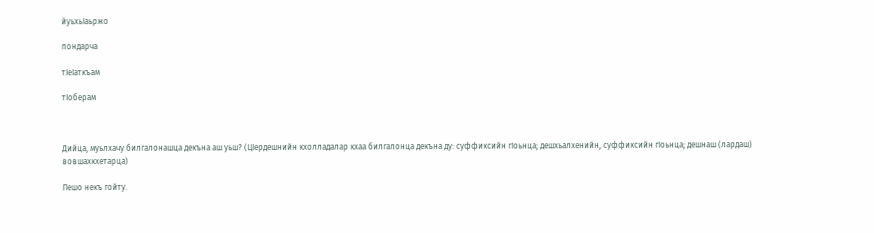йуьхьIаьржо

пондарча

тIеIаткъам

тIоберам



Дийца, муьлхачу билгалонашца декъна аш уьш? (ЦIердешнийн кхолладалар кхаа билгалонца декъна ду: суффиксийн гIоьнца; дешхьалхенийн, суффиксийн гIоьнца; дешнаш (лардаш) вовшахкхетарца)

Пешо некъ гойту.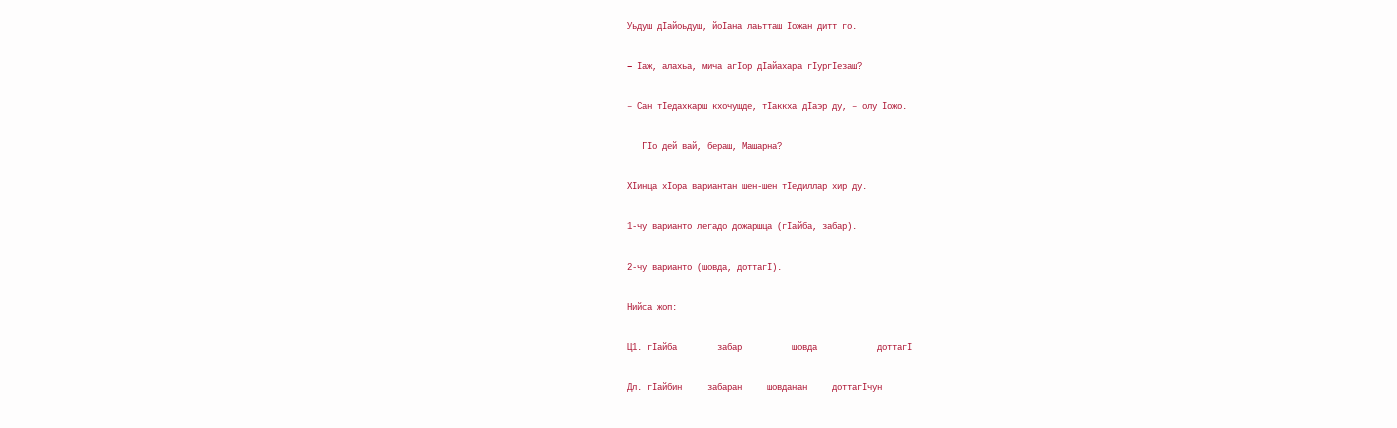Уьдуш дIайоьдуш, йоIана лаьтташ Iожан дитт го.

– Iаж, алахьа, мича агIор дIайахара гIургIезаш?

– Сан тIедахкарш кхочушде, тIаккха дIаэр ду, – олу Iожо.

   ГIо дей вай, бераш, Машарна?

ХIинца хIора вариантан шен-шен тIедиллар хир ду.

1-чу варианто легадо дожаршца (гIайба, забар).

2-чу варианто (шовда, доттагI).

Нийса жоп:

Ц1. гIайба        забар          шовда            доттагI

Дл. гIайбин     забаран     шовданан     доттагIчун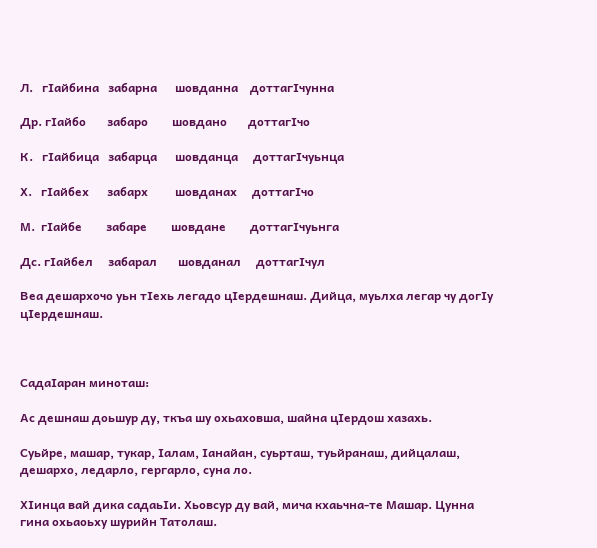Л.   гIайбина   забарна      шовданна    доттагIчунна

Др. гIайбо       забаро        шовдано       доттагIчо

К.   гIайбица   забарца      шовданца     доттагIчуьнца

Х.   гIайбех      забарх         шовданах     доттагIчо

М.  гIайбе        забаре        шовдане        доттагIчуьнга

Дс. гIайбел     забарал       шовданал     доттагIчул

Веа дешархочо уьн тIехь легадо цIердешнаш. Дийца, муьлха легар чу догIу цIердешнаш.



СадаIаран миноташ:

Ас дешнаш доьшур ду, ткъа шу охьаховша, шайна цIердош хазахь.

Суьйре, машар, тукар, Iалам, Iанайан, суьрташ, туьйранаш, дийцалаш, дешархо, ледарло, гергарло, суна ло.

ХIинца вай дика садаьIи. Хьовсур ду вай, мича кхаьчна-те Машар. Цунна гина охьаоьху шурийн Татолаш.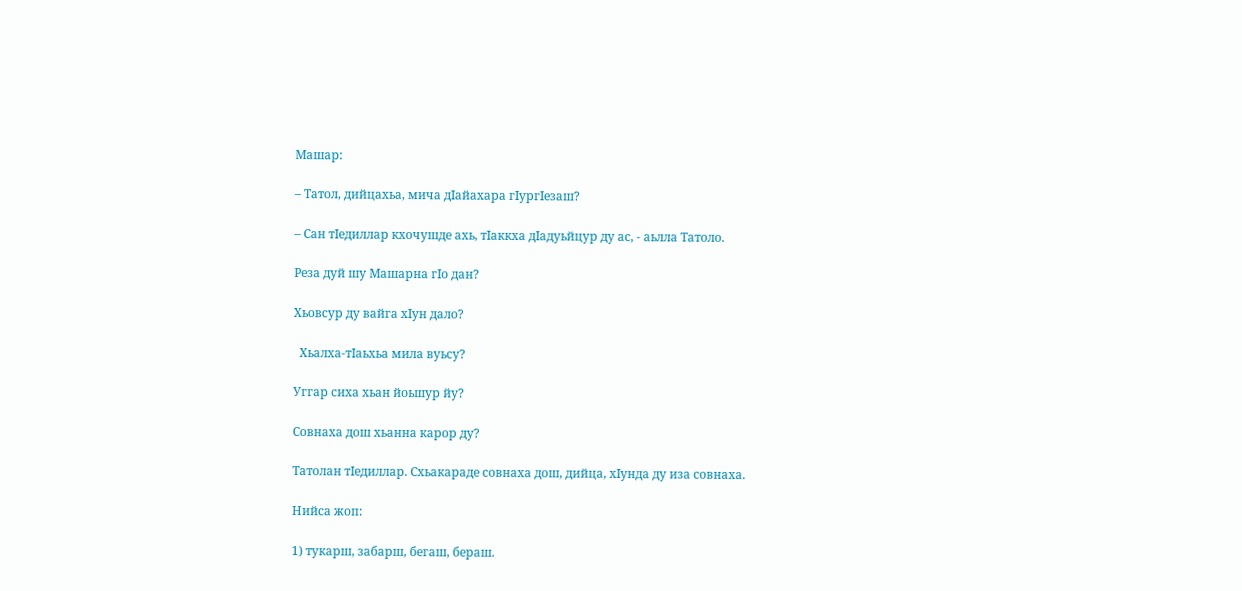Машар:

– Татол, дийцахьа, мича дIайахара гIургIезаш?

– Сан тIедиллар кхочушде ахь, тIаккха дIадуьйцур ду ас, - аьлла Татоло.

Реза дуй шу Машарна гIо дан?

Хьовсур ду вайга хIун дало?

  Хьалха-тIаьхьа мила вуьсу?

Уггар сиха хьан йоьшур йу?

Совнаха дош хьанна карор ду?

Татолан тIедиллар. Схьакараде совнаха дош, дийца, хIунда ду иза совнаха.

Нийса жоп:

1) тукарш, забарш, бегаш, бераш.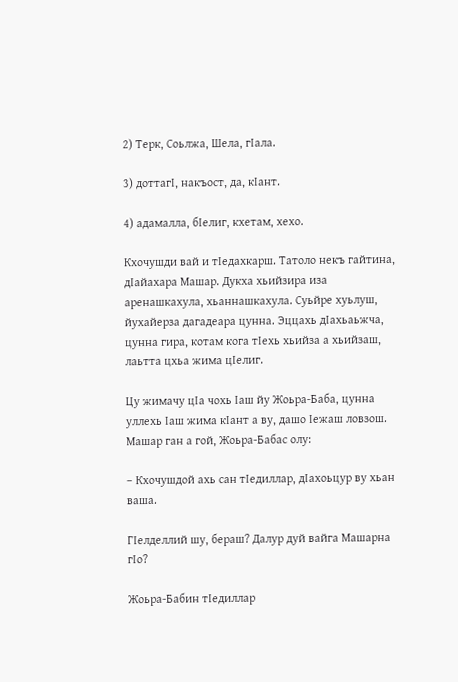2) Терк, Соьлжа, Шела, гIала.

3) доттагI, накъост, да, кIант.

4) адамалла, бIелиг, кхетам, хехо.

Кхочушди вай и тIедахкарш. Татоло некъ гайтина, дIайахара Машар. Дукха хьийзира иза аренашкахула, хьаннашкахула. Суьйре хуьлуш, йухайерза дагадеара цунна. Эццахь дIахьаьжча, цунна гира, котам кога тIехь хьийза а хьийзаш, лаьтта цхьа жима цIелиг.

Цу жимачу цIа чохь Iаш йу Жоьра-Баба, цунна уллехь Iаш жима кIант а ву, дашо Iежаш ловзош. Машар ган а гой, Жоьра-Бабас олу:

– Кхочушдой ахь сан тIедиллар, дIахоьцур ву хьан ваша.

ГIелделлий шу, бераш? Далур дуй вайга Машарна гIо?

Жоьра-Бабин тIедиллар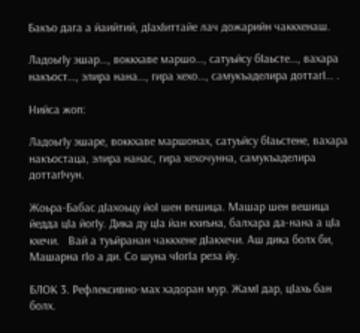Бакъо дага а йаийтий, дIахIиттайе лач дожарийн чаккхенаш.

ЛадоьгIу эшар…, воккхаве маршо…, сатуьйсу бIаьсте…, вахара накъост…, элира нана…, гира хехо…, самукъаделира доттагI… .

Нийса жоп:

ЛадоьгIу эшаре, воккхаве маршонах, сатуьйсу бIаьстене, вахара накъостаца, элира нанас, гира хехочунна, самукъаделира доттагIчун.

Жоьра-Бабас дIахоьцу йоI шен вешица. Машар шен вешица йедда цIа йогIу. Дика ду цIа йан кхиъна, балхара да-нана а цIа кхечи.   Вай а туьйранан чаккхене дIакхечи. Аш дика болх би, Машарна гIо а ди. Со шуна чIогIа реза йу.

БЛОК 3. Рефлексивно-мах хадоран мур. ЖамI дар, цIахь бан болх.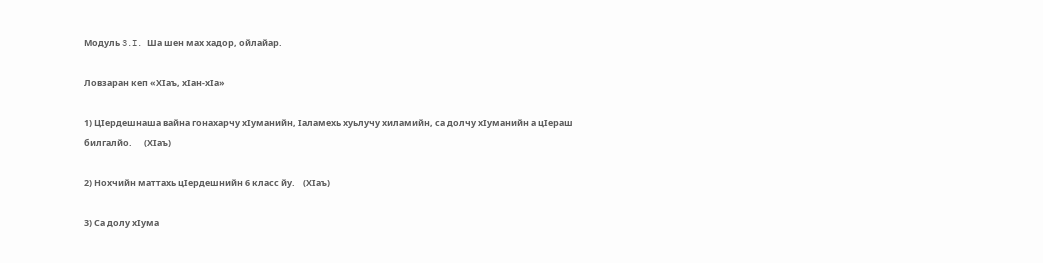Модуль 3.I. Ша шен мах хадор, ойлайар.

Ловзаран кеп «ХIаъ, хIан-хIа»

1) ЦIердешнаша вайна гонахарчу хIуманийн, Iаламехь хуьлучу хиламийн, са долчу хIуманийн а цIераш билгалйо.      (ХIаъ)

2) Нохчийн маттахь цIердешнийн 6 класс йу.    (ХIаъ)

3) Са долу хIума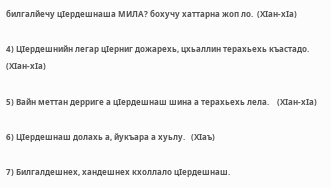билгалйечу цIердешнаша МИЛА? бохучу хаттарна жоп ло.  (ХIан-хIа)

4) ЦIердешнийн легар цIерниг дожарехь, цхьаллин терахьехь къастадо.  (ХIан-хIа)

5) Вайн меттан дерриге а цIердешнаш шина а терахьехь лела.    (ХIан-хIа)

6) ЦIердешнаш долахь а, йукъара а хуьлу.   (ХIаъ)

7) Билгалдешнех, хандешнех кхоллало цIердешнаш.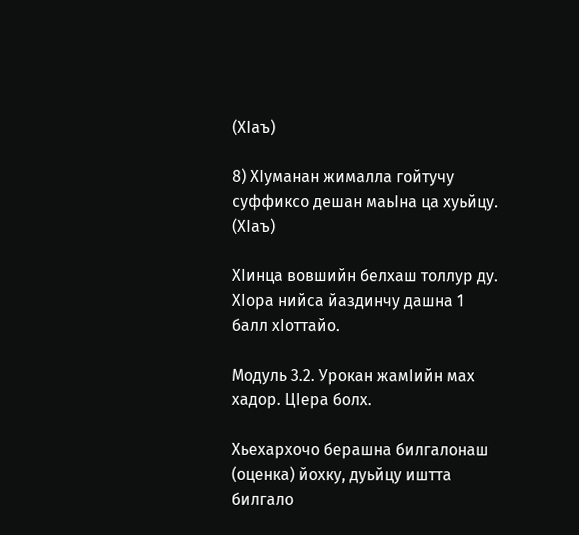(ХIаъ)

8) ХIуманан жималла гойтучу суффиксо дешан маьIна ца хуьйцу.   (ХIаъ)

ХIинца вовшийн белхаш толлур ду. ХIора нийса йаздинчу дашна 1 балл хIоттайо.

Модуль 3.2. Урокан жамIийн мах хадор. ЦIера болх.

Хьехархочо берашна билгалонаш (оценка) йохку, дуьйцу иштта билгало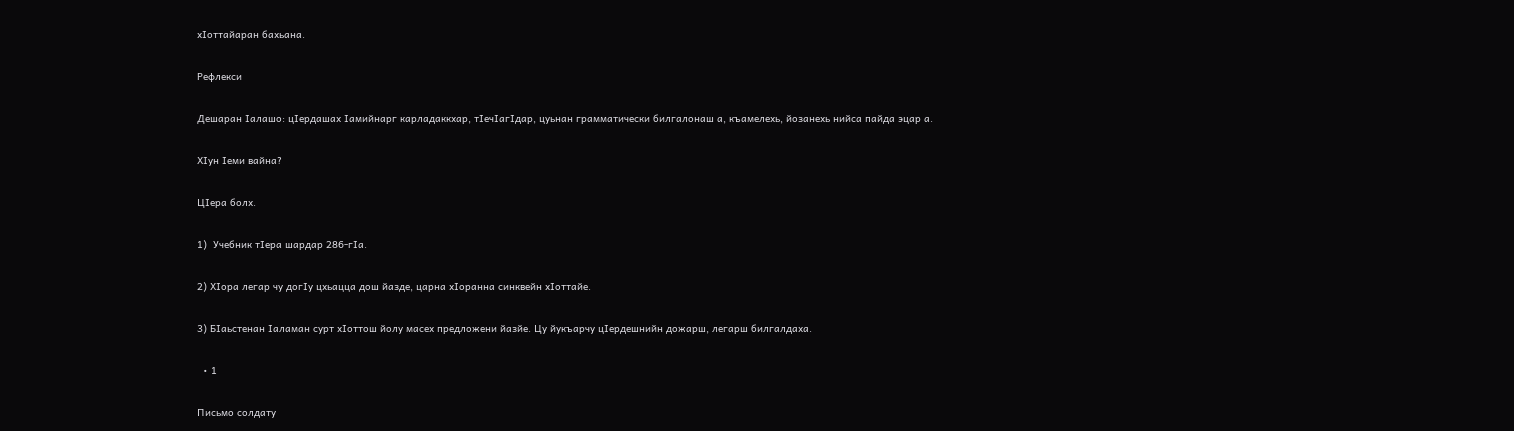хIоттайаран бахьана.

Рефлекси

Дешаран Iалашо: цIердашах Iамийнарг карладаккхар, тIечIагIдар, цуьнан грамматически билгалонаш а, къамелехь, йозанехь нийса пайда эцар а.

ХIун Iеми вайна?

ЦIера болх.

1)  Учебник тIера шардар 286-гIа.

2) ХIора легар чу догIу цхьацца дош йазде, царна хIоранна синквейн хIоттайе.

3) БIаьстенан Iаламан сурт хIоттош йолу масех предложени йазйе. Цу йукъарчу цIердешнийн дожарш, легарш билгалдаха.

  • 1

Письмо солдату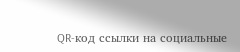QR-код ссылки на социальные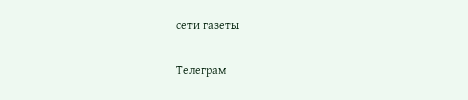сети газеты

Телеграм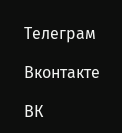Телеграм

Вконтакте

ВК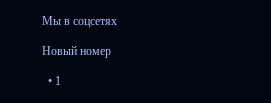Мы в соцсетях

Новый номер

  • 1